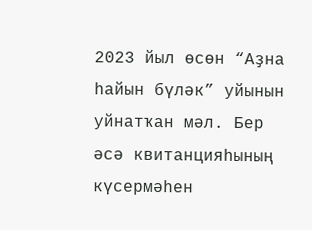2023 йыл өсөн “Аҙна һайын бүләк” уйынын уйнатҡан мәл. Бер әсә квитанцияһының күсермәһен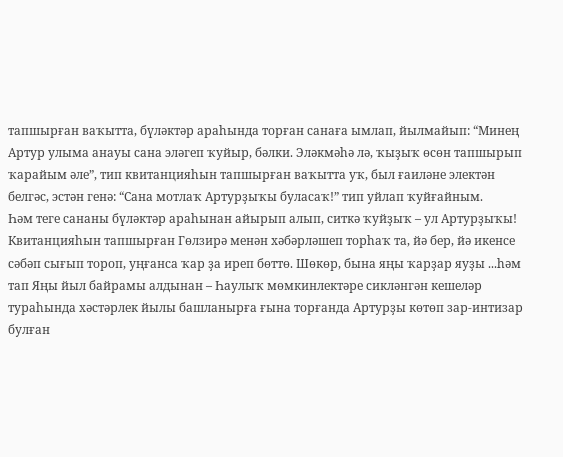тапшырған ваҡытта, бүләктәр араһында торған санаға ымлап, йылмайып: “Минең Артур улыма анауы сана эләгеп ҡуйыр, бәлки. Эләкмәһә лә, ҡыҙыҡ өсөн тапшырып ҡарайым әле”, тип квитанцияһын тапшырған ваҡытта уҡ, был ғаиләне электән белгәс, эстән генә: “Сана мотлаҡ Артурҙыҡы буласаҡ!” тип уйлап ҡуйғайным.
Һәм теге сананы бүләктәр араһынан айырып алып, ситкә ҡуйҙыҡ – ул Артурҙыҡы!
Квитанцияһын тапшырған Гөлзирә менән хәбәрләшеп торһаҡ та, йә бер, йә икенсе сәбәп сығып тороп, уңғанса ҡар ҙа иреп бөттө. Шөкөр, бына яңы ҡарҙар яуҙы ...һәм тап Яңы йыл байрамы алдынан – Һаулыҡ мөмкинлектәре сикләнгән кешеләр тураһында хәстәрлек йылы башланырға ғына торғанда Артурҙы көтөп зар-интизар булған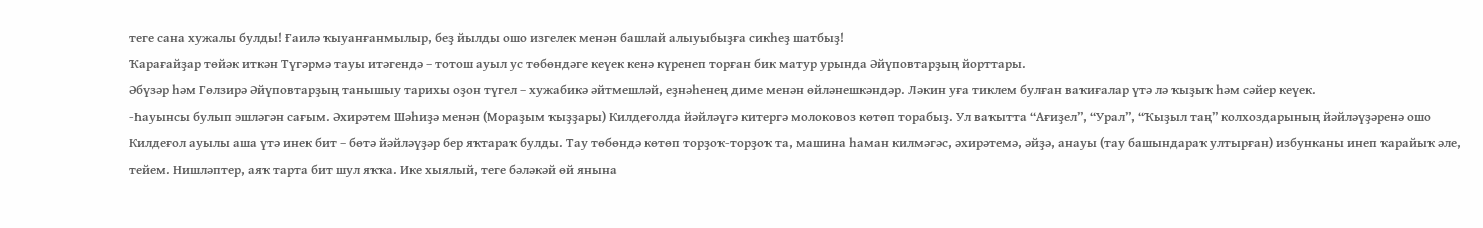теге сана хужалы булды! Ғаилә ҡыуанғанмылыр, беҙ йылды ошо изгелек менән башлай алыуыбыҙға сикһеҙ шатбыҙ!
Ҡарағайҙар төйәк иткән Түгәрмә тауы итәгендә – тотош ауыл ус төбөндәге кеүек кенә күренеп торған бик матур урында Әйүповтарҙың йорттары.
Әбүзәр һәм Гөлзирә Әйүповтарҙың танышыу тарихы оҙон түгел – хужабикә әйтмешләй, еҙнәһенең диме менән өйләнешкәндәр. Ләкин уға тиклем булған ваҡиғалар үтә лә ҡыҙыҡ һәм сәйер кеүек.
-Һауынсы булып эшләгән сағым. Әхирәтем Шәһиҙә менән (Мораҙым ҡыҙҙары) Килдеғолда йәйләүгә китергә молоковоз көтөп торабыҙ. Ул ваҡытта “Ағиҙел”, “Урал”, “Ҡыҙыл таң” колхоздарының йәйләүҙәренә ошо Килдеғол ауылы аша үтә инек бит – бөтә йәйләүҙәр бер яҡтараҡ булды. Тау төбөндә көтөп торҙоҡ-торҙоҡ та, машина һаман килмәгәс, әхирәтемә, әйҙә, анауы (тау башындараҡ ултырған) избунканы инеп ҡарайыҡ әле, тейем. Нишләптер, аяҡ тарта бит шул яҡҡа. Ике хыялый, теге бәләкәй өй янына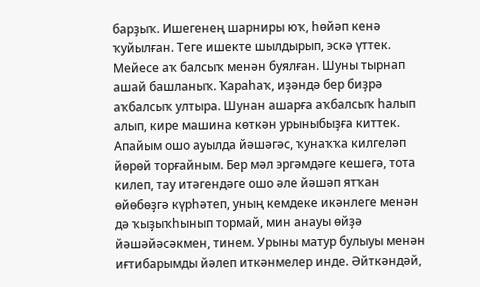барҙыҡ. Ишегенең шарниры юҡ, һөйәп кенә ҡуйылған. Теге ишекте шылдырып, эскә үттек. Мейесе аҡ балсыҡ менән буялған. Шуны тырнап ашай башланыҡ. Ҡараһаҡ, иҙәндә бер биҙрә аҡбалсыҡ ултыра. Шунан ашарға аҡбалсыҡ һалып алып, кире машина көткән урыныбыҙға киттек.
Апайым ошо ауылда йәшәгәс, ҡунаҡҡа килгеләп йөрөй торғайным. Бер мәл эргәмдәге кешегә, тота килеп, тау итәгендәге ошо әле йәшәп ятҡан өйөбөҙгә күрһәтеп, уның кемдеке икәнлеге менән дә ҡыҙыҡһынып тормай, мин анауы өйҙә йәшәйәсәкмен, тинем. Урыны матур булыуы менән иғтибарымды йәлеп иткәнмелер инде. Әйткәндәй,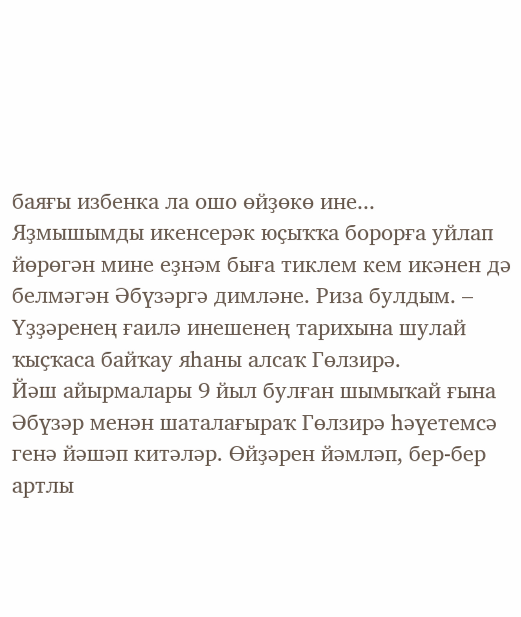баяғы избенка ла ошо өйҙөкө ине...
Яҙмышымды икенсерәк юҫыҡҡа борорға уйлап йөрөгән мине еҙнәм быға тиклем кем икәнен дә белмәгән Әбүзәргә димләне. Риза булдым. – Үҙҙәренең ғаилә инешенең тарихына шулай ҡыҫҡаса байҡау яһаны алсаҡ Гөлзирә.
Йәш айырмалары 9 йыл булған шымыҡай ғына Әбүзәр менән шаталағыраҡ Гөлзирә һәүетемсә генә йәшәп китәләр. Өйҙәрен йәмләп, бер-бер артлы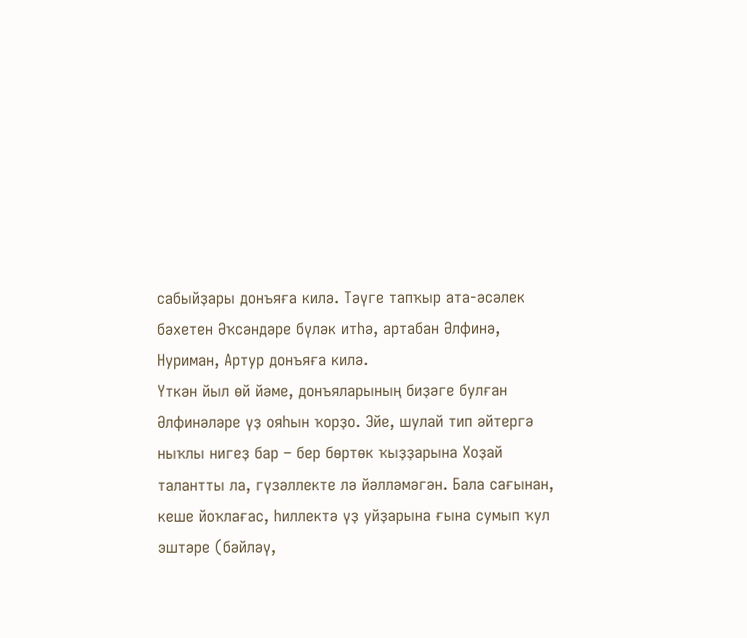сабыйҙары донъяға килә. Тәүге тапҡыр ата-әсәлек бәхетен Әҡсәндәре бүләк итһә, артабан Әлфинә, Нуриман, Артур донъяға килә.
Үткән йыл өй йәме, донъяларының биҙәге булған Әлфинәләре үҙ ояһын ҡорҙо. Эйе, шулай тип әйтергә ныҡлы нигеҙ бар – бер бөртөк ҡыҙҙарына Хоҙай талантты ла, гүзәллекте лә йәлләмәгән. Бала сағынан, кеше йоҡлағас, һиллектә үҙ уйҙарына ғына сумып ҡул эштәре (бәйләү,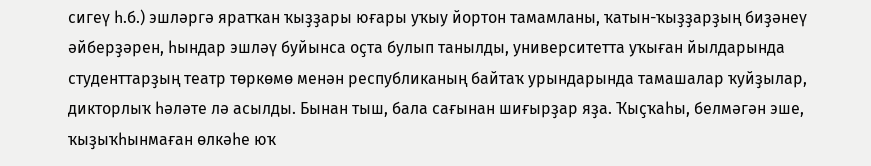сигеү һ.б.) эшләргә яратҡан ҡыҙҙары юғары уҡыу йортон тамамланы, ҡатын-ҡыҙҙарҙың биҙәнеү әйберҙәрен, һындар эшләү буйынса оҫта булып танылды, университетта уҡыған йылдарында студенттарҙың театр төркөмө менән республиканың байтаҡ урындарында тамашалар ҡуйҙылар, дикторлыҡ һәләте лә асылды. Бынан тыш, бала сағынан шиғырҙар яҙа. Ҡыҫҡаһы, белмәгән эше, ҡыҙыҡһынмаған өлкәһе юҡ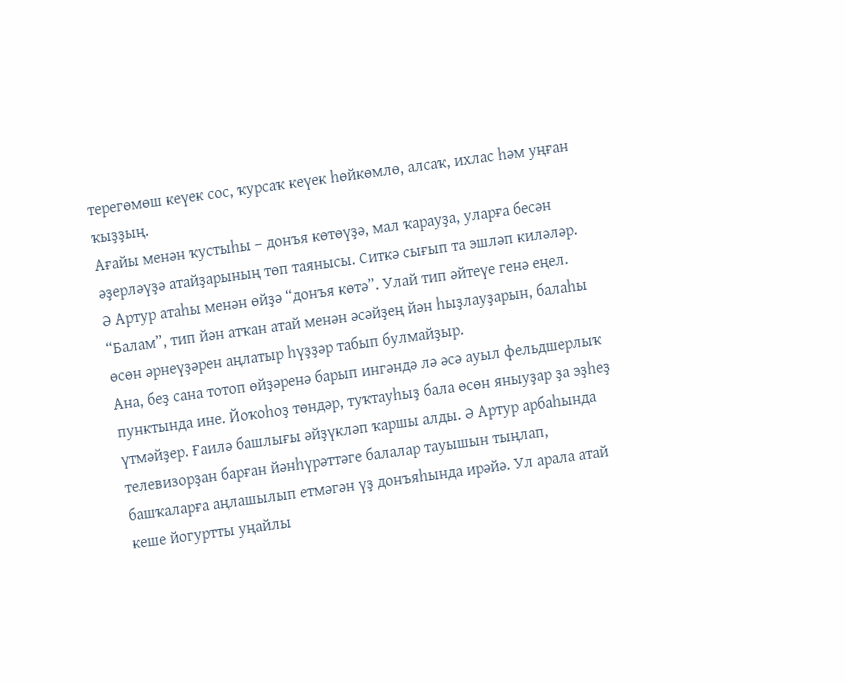терегөмөш кеүек сос, ҡурсаҡ кеүек һөйкөмлө, алсаҡ, ихлас һәм уңған ҡыҙҙың.
Ағайы менән ҡустыһы – донъя көтөүҙә, мал ҡарауҙа, уларға бесән әҙерләүҙә атайҙарының төп таянысы. Ситкә сығып та эшләп киләләр.
Ә Артур атаһы менән өйҙә “донъя көтә”. Улай тип әйтеүе генә еңел. “Балам”, тип йән атҡан атай менән әсәйҙең йән һыҙлауҙарын, балаһы өсөн әрнеүҙәрен аңлатыр һүҙҙәр табып булмайҙыр.
Ана, беҙ сана тотоп өйҙәренә барып ингәндә лә әсә ауыл фельдшерлыҡ пунктында ине. Йоҡоһоҙ төндәр, туҡтауһыҙ бала өсөн яныуҙар ҙа эҙһеҙ үтмәйҙер. Ғаилә башлығы әйҙүкләп ҡаршы алды. Ә Артур арбаһында телевизорҙан барған йәнһүрәттәге балалар тауышын тыңлап, башҡаларға аңлашылып етмәгән үҙ донъяһында ирәйә. Ул арала атай кеше йогуртты уңайлы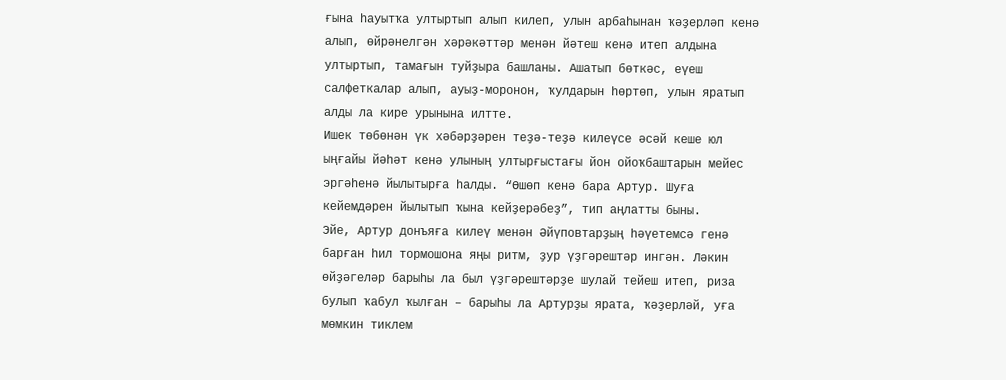ғына һауытҡа ултыртып алып килеп, улын арбаһынан ҡәҙерләп кенә алып, өйрәнелгән хәрәкәттәр менән йәтеш кенә итеп алдына ултыртып, тамағын туйҙыра башланы. Ашатып бөткәс, еүеш салфеткалар алып, ауыҙ-моронон, ҡулдарын һөртөп, улын яратып алды ла кире урынына илтте.
Ишек төбөнән үк хәбәрҙәрен теҙә-теҙә килеүсе әсәй кеше юл ыңғайы йәһәт кенә улының ултырғыстағы йон ойоҡбаштарын мейес эргәһенә йылытырға һалды. “Өшөп кенә бара Артур. Шуға кейемдәрен йылытып ҡына кейҙерәбеҙ”, тип аңлатты быны.
Эйе, Артур донъяға килеү менән Әйүповтарҙың һәүетемсә генә барған һил тормошона яңы ритм, ҙур үҙгәрештәр ингән. Ләкин өйҙәгеләр барыһы ла был үҙгәрештәрҙе шулай тейеш итеп, риза булып ҡабул ҡылған – барыһы ла Артурҙы ярата, ҡәҙерләй, уға мөмкин тиклем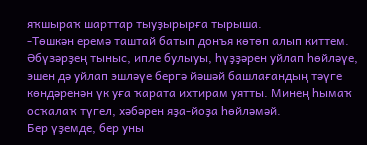яҡшыраҡ шарттар тыуҙырырға тырыша.
-Төшкән еремә таштай батып донъя көтөп алып киттем.
Әбүзәрҙең тыныс, ипле булыуы, һүҙҙәрен уйлап һөйләүе, эшен дә уйлап эшләүе бергә йәшәй башлағандың тәүге көндәренән үк уға ҡарата ихтирам уятты. Минең һымаҡ осҡалаҡ түгел, хәбәрен яҙа-йоҙа һөйләмәй.
Бер үҙемде, бер уны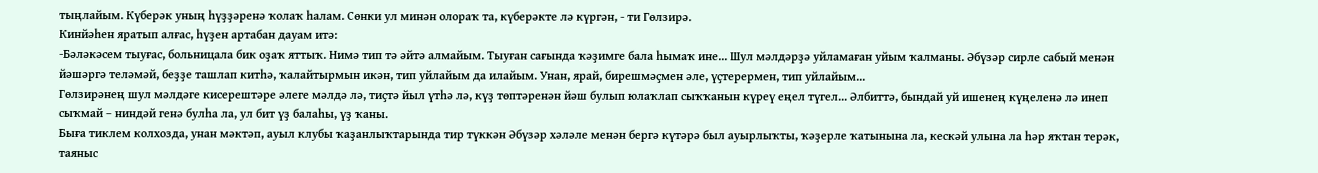тыңлайым. Күберәк уның һүҙҙәренә ҡолаҡ һалам. Сөнки ул минән олораҡ та, күберәкте лә күргән, - ти Гөлзирә.
Кинйәһен яратып алғас, һүҙен артабан дауам итә:
-Бәләкәсем тыуғас, больницала бик оҙаҡ яттыҡ. Нимә тип тә әйтә алмайым. Тыуған сағында ҡәҙимге бала һымаҡ ине... Шул мәлдәрҙә уйламаған уйым ҡалманы. Әбүзәр сирле сабый менән йәшәргә теләмәй, беҙҙе ташлап китһә, ҡалайтырмын икән, тип уйлайым да илайым. Унан, ярай, бирешмәҫмен әле, үҫтерермен, тип уйлайым...
Гөлзирәнең шул мәлдәге кисерештәре әлеге мәлдә лә, тиҫтә йыл үтһә лә, күҙ төптәренән йәш булып юлаҡлап сыҡҡанын күреү еңел түгел... Әлбиттә, бындай уй ишенең күңеленә лә инеп сыҡмай – ниндәй генә булһа ла, ул бит үҙ балаһы, үҙ ҡаны.
Быға тиклем колхозда, унан мәктәп, ауыл клубы ҡаҙанлыҡтарында тир түккән Әбүзәр хәләле менән бергә күтәрә был ауырлыҡты, ҡәҙерле ҡатынына ла, кескәй улына ла һәр яҡтан терәк, таяныс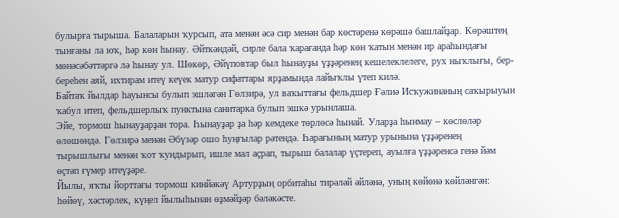булырға тырыша. Балаларын ҡурсып, ата менән әсә сир менән бар көстәренә көрәшә башлайҙар. Көрәштең тынғаны ла юҡ, һәр көн һынау. Әйткәндәй, сирле бала ҡарағанда һәр көн ҡатын менән ир араһындағы мөнәсәбәттәргә лә һынау ул. Шөкөр, Әйүповтар был һынауҙы үҙҙәренең кешелеклелеге, рух ныҡлығы, бер-береһен аяй, ихтирам итеү кеүек матур сифаттары ярҙамында лайыҡлы үтеп килә.
Байтаҡ йылдар һауынсы булып эшләгән Гөлзирә, ул ваҡыттағы фельдшер Ғәлиә Исҡужинаның саҡырыуын ҡабул итеп, фельдшерлыҡ пунктына санитарка булып эшкә урынлаша.
Эйе, тормош һынауҙарҙан тора. Һынауҙар ҙа һәр кемдеке төрлөсә һынай. Уларҙа һынмау – көслөләр өлөшөндә. Гөлзирә менән Әбүзәр ошо һуңғылар рәтендә. Һарағының матур урынына үҙҙәренең тырышлығы менән ҡот ҡундырып, ишле мал аҫрап, тырыш балалар үҫтереп, ауылға үҙҙәренсә генә йәм өҫтәп ғүмер итеүҙәре.
Йылы, яҡты йорттағы тормош кинйәкәү Артурҙың орбитаһы тирәләй әйләнә, уның көйөнә көйләнгән: һөйөү, хәстәрлек, күңел йылыһынан өҙмәйҙәр бәләкәсте.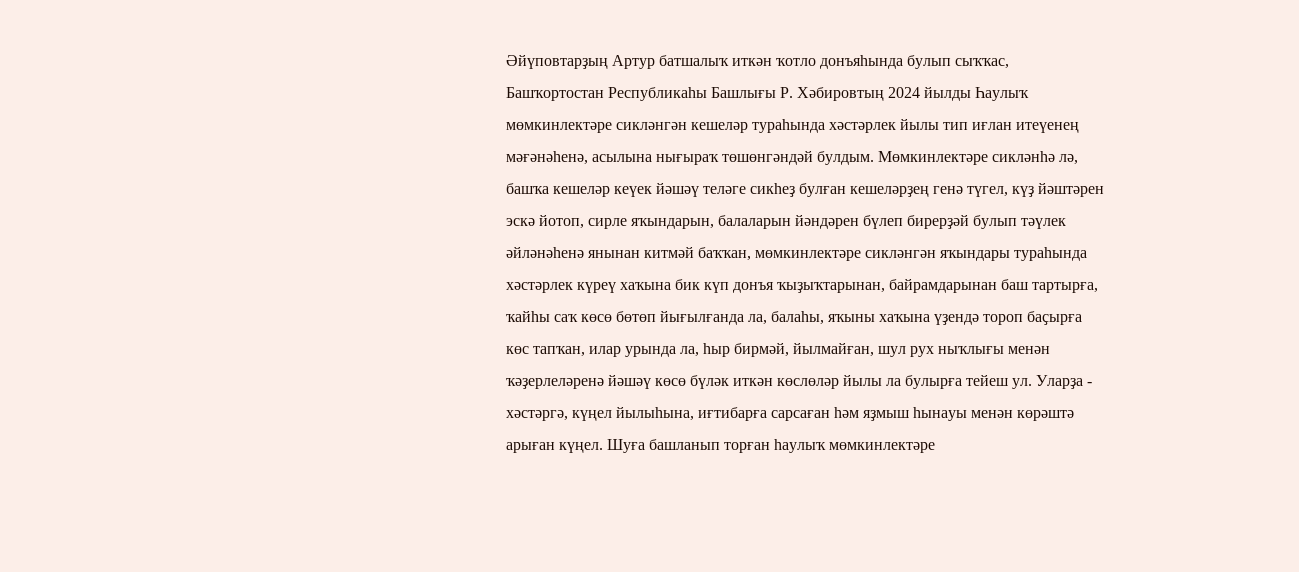Әйүповтарҙың Артур батшалыҡ иткән ҡотло донъяһында булып сыҡҡас, Башҡортостан Республикаһы Башлығы Р. Хәбировтың 2024 йылды Һаулыҡ мөмкинлектәре сикләнгән кешеләр тураһында хәстәрлек йылы тип иғлан итеүенең мәғәнәһенә, асылына нығыраҡ төшөнгәндәй булдым. Мөмкинлектәре сикләнһә лә, башҡа кешеләр кеүек йәшәү теләге сикһеҙ булған кешеләрҙең генә түгел, күҙ йәштәрен эскә йотоп, сирле яҡындарын, балаларын йәндәрен бүлеп бирерҙәй булып тәүлек әйләнәһенә янынан китмәй баҡҡан, мөмкинлектәре сикләнгән яҡындары тураһында хәстәрлек күреү хаҡына бик күп донъя ҡыҙыҡтарынан, байрамдарынан баш тартырға, ҡайһы саҡ көсө бөтөп йығылғанда ла, балаһы, яҡыны хаҡына үҙендә тороп баҫырға көс тапҡан, илар урында ла, һыр бирмәй, йылмайған, шул рух ныҡлығы менән ҡәҙерлеләренә йәшәү көсө бүләк иткән көслөләр йылы ла булырға тейеш ул. Уларҙа - хәстәргә, күңел йылыһына, иғтибарға сарсаған һәм яҙмыш һынауы менән көрәштә арыған күңел. Шуға башланып торған һаулыҡ мөмкинлектәре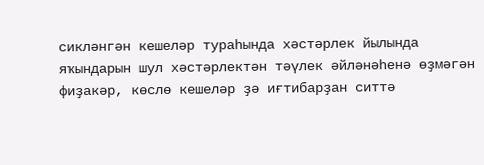сикләнгән кешеләр тураһында хәстәрлек йылында яҡындарын шул хәстәрлектән тәүлек әйләнәһенә өҙмәгән фиҙакәр, көслө кешеләр ҙә иғтибарҙан ситтә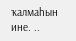ҡалмаһын ине. ..